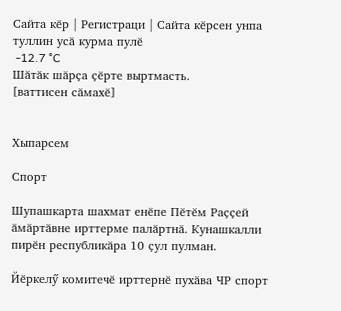Сайта кӗр | Регистраци | Сайта кӗрсен унпа туллин усӑ курма пулӗ
 -12.7 °C
Шӑтӑк шӑрҫа ҫӗрте выртмасть.
[ваттисен сӑмахӗ]


Хыпарсем

Спорт

Шупашкарта шахмат енӗпе Пӗтӗм Раҫҫей ӑмӑртӑвне ирттерме палӑртнӑ. Кунашкалли пирӗн республикӑра 10 ҫул пулман.

Йӗркелӳ комитечӗ ирттернӗ пухӑва ЧР спорт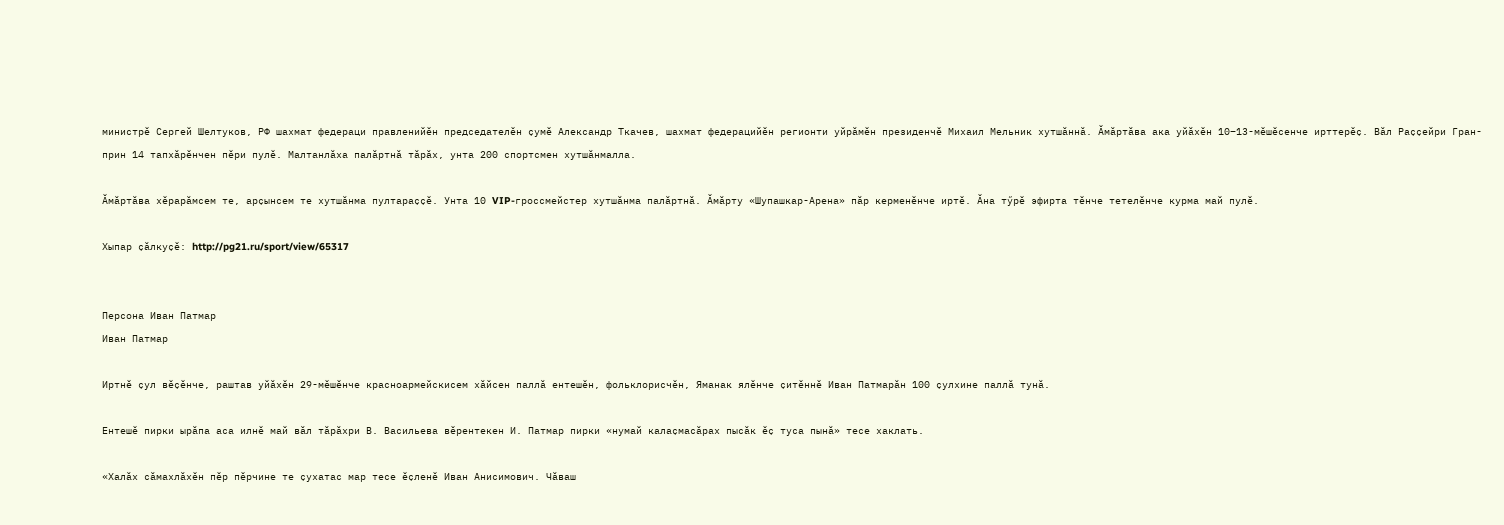министрӗ Сергей Шелтуков, РФ шахмат федераци правленийӗн председателӗн ҫумӗ Александр Ткачев, шахмат федерацийӗн регионти уйрӑмӗн президенчӗ Михаил Мельник хутшӑннӑ. Ӑмӑртӑва ака уйӑхӗн 10–13-мӗшӗсенче ирттерӗҫ. Вӑл Раҫҫейри Гран-прин 14 тапхӑрӗнчен пӗри пулӗ. Малтанлӑха палӑртнӑ тӑрӑх, унта 200 спортсмен хутшӑнмалла.

Ӑмӑртӑва хӗрарӑмсем те, арҫынсем те хутшӑнма пултараҫҫӗ. Унта 10 VIP-гроссмейстер хутшӑнма палӑртнӑ. Ӑмӑрту «Шупашкар-Арена» пӑр керменӗнче иртӗ. Ӑна тӳрӗ эфирта тӗнче тетелӗнче курма май пулӗ.

Хыпар ҫӑлкуҫӗ: http://pg21.ru/sport/view/65317


Персона Иван Патмар
Иван Патмар

Иртнӗ ҫул вӗҫӗнче, раштав уйӑхӗн 29-мӗшӗнче красноармейскисем хӑйсен паллӑ ентешӗн, фольклорисчӗн, Яманак ялӗнче ҫитӗннӗ Иван Патмарӑн 100 ҫулхине паллӑ тунӑ.

Ентешӗ пирки ырӑпа аса илнӗ май вӑл тӑрӑхри В. Васильева вӗрентекен И. Патмар пирки «нумай калаҫмасӑрах пысӑк ӗҫ туса пынӑ» тесе хаклать.

«Халӑх сӑмахлӑхӗн пӗр пӗрчине те ҫухатас мар тесе ӗҫленӗ Иван Анисимович. Чӑваш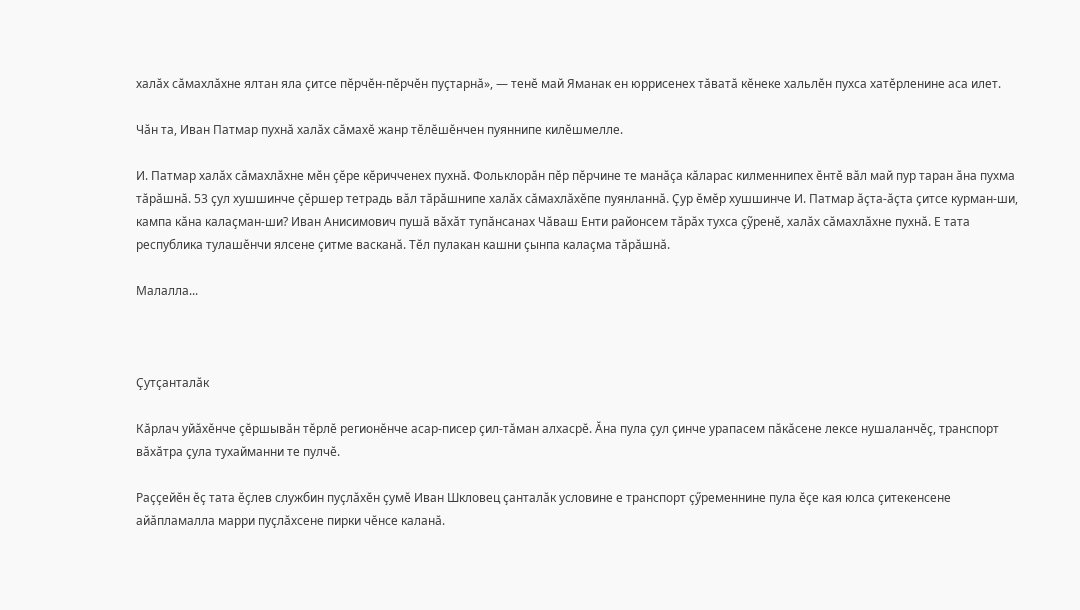халӑх сӑмахлӑхне ялтан яла ҫитсе пӗрчӗн-пӗрчӗн пуҫтарнӑ», — тенӗ май Яманак ен юррисенех тӑватӑ кӗнеке хальлӗн пухса хатӗрленине аса илет.

Чӑн та, Иван Патмар пухнӑ халӑх сӑмахӗ жанр тӗлӗшӗнчен пуяннипе килӗшмелле.

И. Патмар халӑх сӑмахлӑхне мӗн ҫӗре кӗричченех пухнӑ. Фольклорӑн пӗр пӗрчине те манӑҫа кӑларас килменнипех ӗнтӗ вӑл май пур таран ӑна пухма тӑрӑшнӑ. 53 ҫул хушшинче ҫӗршер тетрадь вӑл тӑрӑшнипе халӑх сӑмахлӑхӗпе пуянланнӑ. Ҫур ӗмӗр хушшинче И. Патмар ӑҫта-ӑҫта ҫитсе курман-ши, кампа кӑна калаҫман-ши? Иван Анисимович пушӑ вӑхӑт тупӑнсанах Чӑваш Енти районсем тӑрӑх тухса ҫỹренӗ, халӑх сӑмахлӑхне пухнӑ. Е тата республика тулашӗнчи ялсене ҫитме васканӑ. Тӗл пулакан кашни ҫынпа калаҫма тӑрӑшнӑ.

Малалла...



Ҫутҫанталӑк

Кӑрлач уйӑхӗнче ҫӗршывӑн тӗрлӗ регионӗнче асар-писер ҫил-тӑман алхасрӗ. Ӑна пула ҫул ҫинче урапасем пӑкӑсене лексе нушаланчӗҫ, транспорт вӑхӑтра ҫула тухайманни те пулчӗ.

Раҫҫейӗн ӗҫ тата ӗҫлев службин пуҫлӑхӗн ҫумӗ Иван Шкловец ҫанталӑк условине е транспорт ҫӳременнине пула ӗҫе кая юлса ҫитекенсене айӑпламалла марри пуҫлӑхсене пирки чӗнсе каланӑ.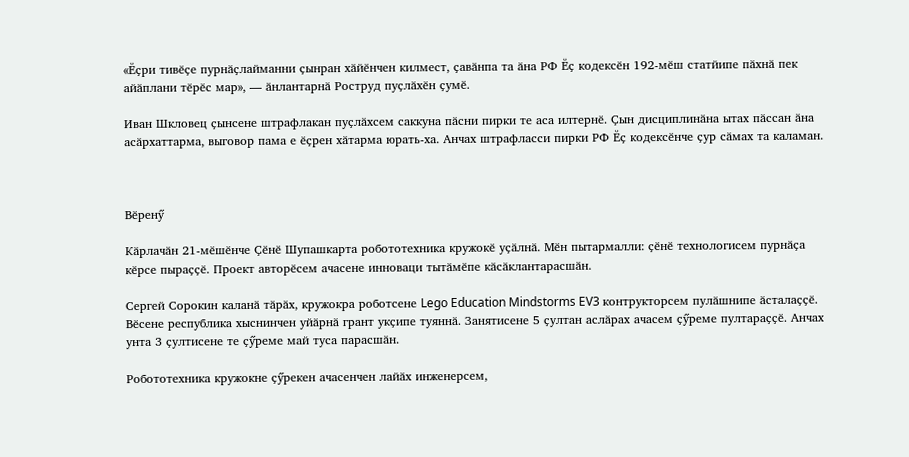«Ӗҫри тивӗҫе пурнӑҫлайманни ҫынран хӑйӗнчен килмест, ҫавӑнпа та ӑна РФ Ӗҫ кодексӗн 192-мӗш статйипе пӑхнӑ пек айӑплани тӗрӗс мар», — ӑнлантарнӑ Роструд пуҫлӑхӗн ҫумӗ.

Иван Шкловец ҫынсене штрафлакан пуҫлӑхсем саккуна пӑсни пирки те аса илтернӗ. Ҫын дисциплинӑна ытах пӑссан ӑна асӑрхаттарма, выговор пама е ӗҫрен хӑтарма юрать-ха. Анчах штрафласси пирки РФ Ӗҫ кодексӗнче ҫур сӑмах та каламан.



Вӗренӳ

Кӑрлачӑн 21-мӗшӗнче Ҫӗнӗ Шупашкарта робототехника кружокӗ уҫӑлнӑ. Мӗн пытармалли: ҫӗнӗ технологисем пурнӑҫа кӗрсе пыраҫҫӗ. Проект авторӗсем ачасене инноваци тытӑмӗпе кӑсӑклантарасшӑн.

Сергей Сорокин каланӑ тӑрӑх, кружокра роботсене Lego Education Mindstorms EV3 контрукторсем пулӑшнипе ӑсталаҫҫӗ. Вӗсене республика хыснинчен уйӑрнӑ грант укҫипе туяннӑ. Занятисене 5 ҫултан аслӑрах ачасем ҫӳреме пултараҫҫӗ. Анчах унта 3 ҫултисене те ҫӳреме май туса парасшӑн.

Робототехника кружокне ҫӳрекен ачасенчен лайӑх инженерсем,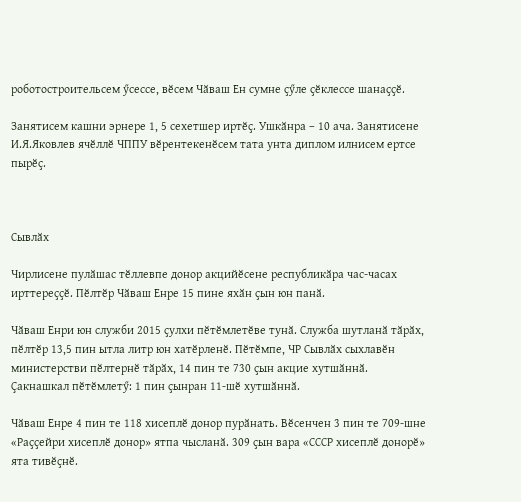роботостроительсем ӳсессе, вӗсем Чӑваш Ен сумне ҫӳле ҫӗклессе шанаҫҫӗ.

Занятисем кашни эрнере 1, 5 сехетшер иртӗҫ. Ушкӑнра – 10 ача. Занятисене И.Я.Яковлев ячӗллӗ ЧППУ вӗрентекенӗсем тата унта диплом илнисем ертсе пырӗҫ.



Сывлӑх

Чирлисене пулӑшас тӗллевпе донор акцийӗсене республикӑра час-часах ирттереҫҫӗ. Пӗлтӗр Чӑваш Енре 15 пине яхӑн ҫын юн панӑ.

Чӑваш Енри юн служби 2015 ҫулхи пӗтӗмлетӗве тунӑ. Служба шутланӑ тӑрӑх, пӗлтӗр 13,5 пин ытла литр юн хатӗрленӗ. Пӗтӗмпе, ЧР Сывлӑх сыхлавӗн министерстви пӗлтернӗ тӑрӑх, 14 пин те 730 ҫын акцие хутшӑннӑ. Ҫакнашкал пӗтӗмлетӳ: 1 пин ҫынран 11-шӗ хутшӑннӑ.

Чӑваш Енре 4 пин те 118 хисеплӗ донор пурӑнать. Вӗсенчен 3 пин те 709-шне «Раҫҫейри хисеплӗ донор» ятпа чысланӑ. 309 ҫын вара «СССР хисеплӗ донорӗ» ята тивӗҫнӗ.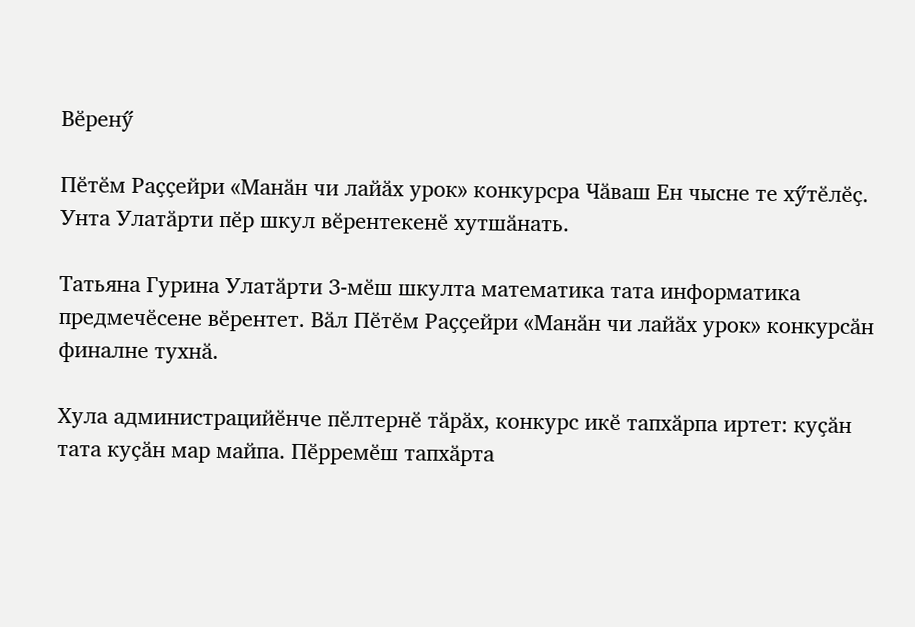Вӗренӳ

Пӗтӗм Раҫҫейри «Манӑн чи лайӑх урок» конкурсра Чӑваш Ен чысне те хӳтӗлӗҫ. Унта Улатӑрти пӗр шкул вӗрентекенӗ хутшӑнать.

Татьяна Гурина Улатӑрти 3-мӗш шкулта математика тата информатика предмечӗсене вӗрентет. Вӑл Пӗтӗм Раҫҫейри «Манӑн чи лайӑх урок» конкурсӑн финалне тухнӑ.

Хула администрацийӗнче пӗлтернӗ тӑрӑх, конкурс икӗ тапхӑрпа иртет: куҫӑн тата куҫӑн мар майпа. Пӗрремӗш тапхӑрта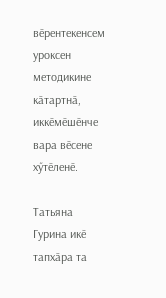вӗрентекенсем уроксен методикине кӑтартнӑ, иккӗмӗшӗнче вара вӗсене хӳтӗленӗ.

Татьяна Гурина икӗ тапхӑра та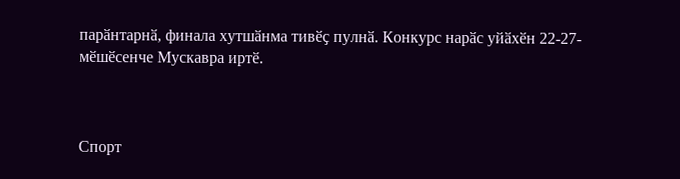парӑнтарнӑ, финала хутшӑнма тивӗҫ пулнӑ. Конкурс нарӑс уйӑхӗн 22-27-мӗшӗсенче Мускавра иртӗ.



Спорт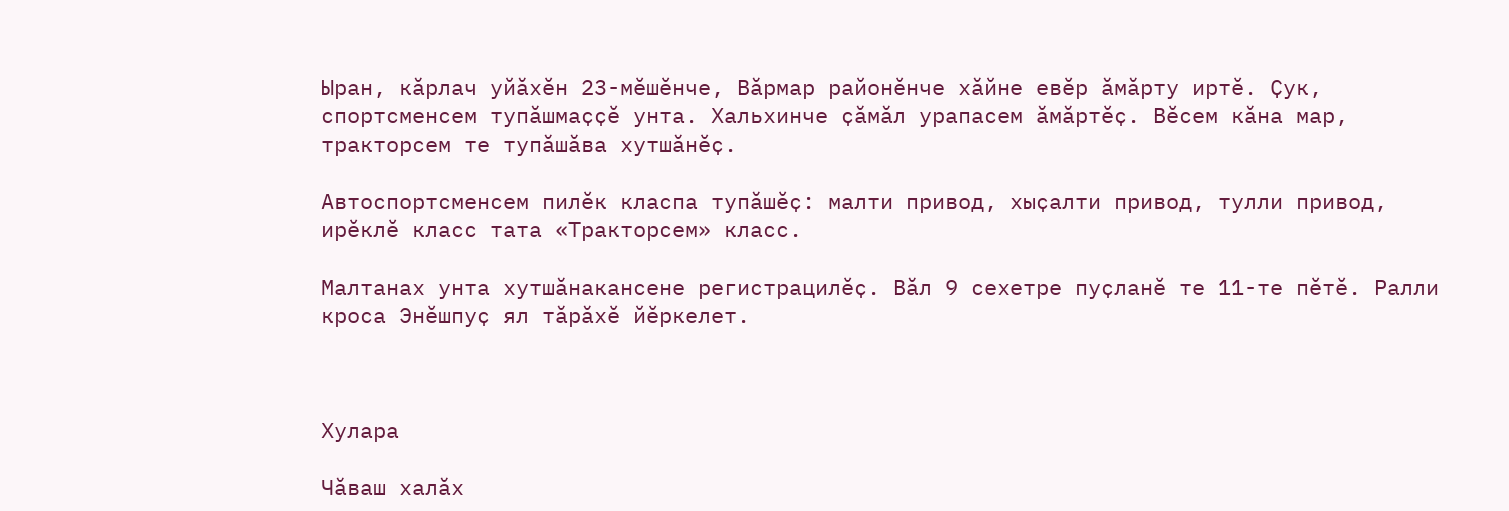Ыран, кӑрлач уйӑхӗн 23-мӗшӗнче, Вӑрмар районӗнче хӑйне евӗр ӑмӑрту иртӗ. Ҫук, спортсменсем тупӑшмаҫҫӗ унта. Хальхинче ҫӑмӑл урапасем ӑмӑртӗҫ. Вӗсем кӑна мар, тракторсем те тупӑшӑва хутшӑнӗҫ.

Автоспортсменсем пилӗк класпа тупӑшӗҫ: малти привод, хыҫалти привод, тулли привод, ирӗклӗ класс тата «Тракторсем» класс.

Малтанах унта хутшӑнакансене регистрацилӗҫ. Вӑл 9 сехетре пуҫланӗ те 11-те пӗтӗ. Ралли кроса Энӗшпуҫ ял тӑрӑхӗ йӗркелет.



Хулара

Чӑваш халӑх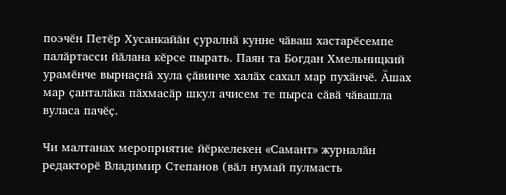поэчӗн Петӗр Хусанкайӑн ҫуралнӑ кунне чӑваш хастарӗсемпе палӑртасси йӑлана кӗрсе пырать. Паян та Богдан Хмельницкий урамӗнче вырнаҫнӑ хула ҫӑвинче халӑх сахал мар пухӑнчӗ. Ӑшах мар ҫанталӑка пӑхмасӑр шкул ачисем те пырса сӑвӑ чӑвашла вуласа пачӗҫ.

Чи малтанах мероприятие йӗркелекен «Самант» журналӑн редакторӗ Владимир Степанов (вӑл нумай пулмасть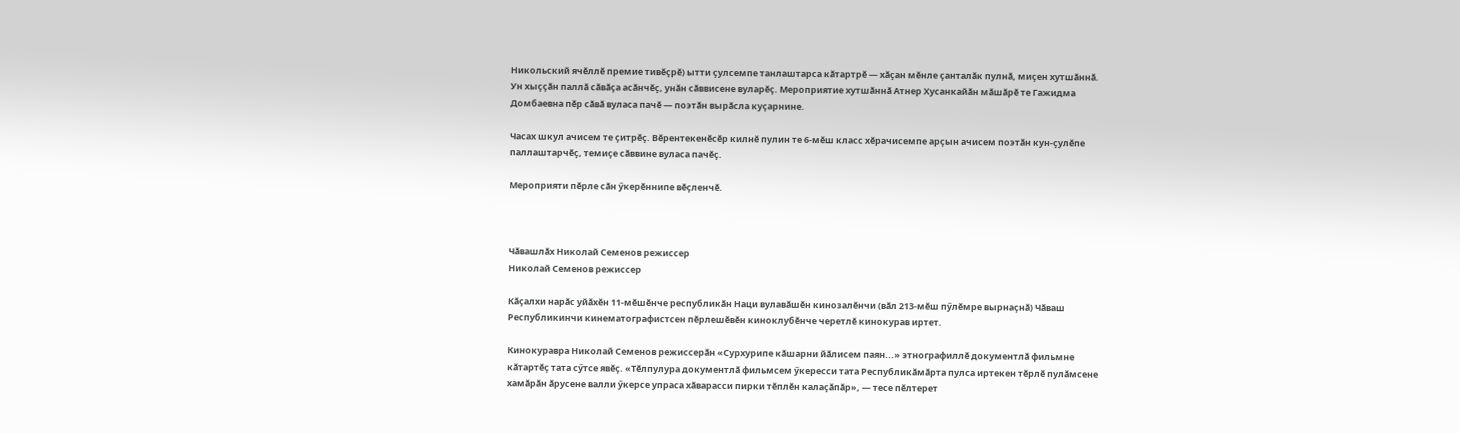Никольский ячӗллӗ премие тивӗҫрӗ) ытти ҫулсемпе танлаштарса кӑтартрӗ — хӑҫан мӗнле ҫанталӑк пулнӑ, миҫен хутшӑннӑ. Ун хыҫҫӑн паллӑ сӑвӑҫа асӑнчӗҫ, унӑн сӑввисене вуларӗҫ. Мероприятие хутшӑннӑ Атнер Хусанкайӑн мӑшӑрӗ те Гажидма Домбаевна пӗр сӑвӑ вуласа пачӗ — поэтӑн вырӑсла куҫарнине.

Часах шкул ачисем те ҫитрӗҫ. Вӗрентекенӗсӗр килнӗ пулин те 6-мӗш класс хӗрачисемпе арҫын ачисем поэтӑн кун-ҫулӗпе паллаштарчӗҫ, темиҫе сӑввине вуласа пачӗҫ.

Мероприяти пӗрле сӑн ӳкерӗннипе вӗҫленчӗ.



Чӑвашлӑх Николай Семенов режиссер
Николай Семенов режиссер

Кӑҫалхи нарӑс уйӑхӗн 11-мӗшӗнче республикӑн Наци вулавӑшӗн кинозалӗнчи (вӑл 213-мӗш пӳлӗмре вырнаҫнӑ) Чӑваш Республикинчи кинематографистсен пӗрлешӗвӗн киноклубӗнче черетлӗ кинокурав иртет.

Кинокуравра Николай Семенов режиссерӑн «Сурхурипе кӑшарни йӑлисем паян...» этнографиллӗ документлӑ фильмне кӑтартӗҫ тата сӳтсе явӗҫ. «Тӗлпулура документлӑ фильмсем ӳкересси тата Республикӑмӑрта пулса иртекен тӗрлӗ пулӑмсене хамӑрӑн ӑрусене валли ӳкерсе упраса хӑварасси пирки тӗплӗн калаҫӑпӑр», — тесе пӗлтерет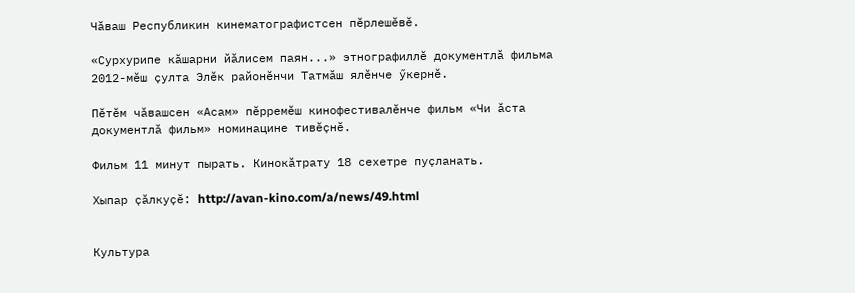Чӑваш Республикин кинематографистсен пӗрлешӗвӗ.

«Сурхурипе кӑшарни йӑлисем паян...» этнографиллӗ документлӑ фильма 2012-мӗш ҫулта Элӗк районӗнчи Татмӑш ялӗнче ӳкернӗ.

Пӗтӗм чӑвашсен «Асам» пӗрремӗш кинофестивалӗнче фильм «Чи ӑста документлӑ фильм» номинацине тивӗҫнӗ.

Фильм 11 минут пырать. Кинокӑтрату 18 сехетре пуҫланать.

Хыпар ҫӑлкуҫӗ: http://avan-kino.com/a/news/49.html


Культура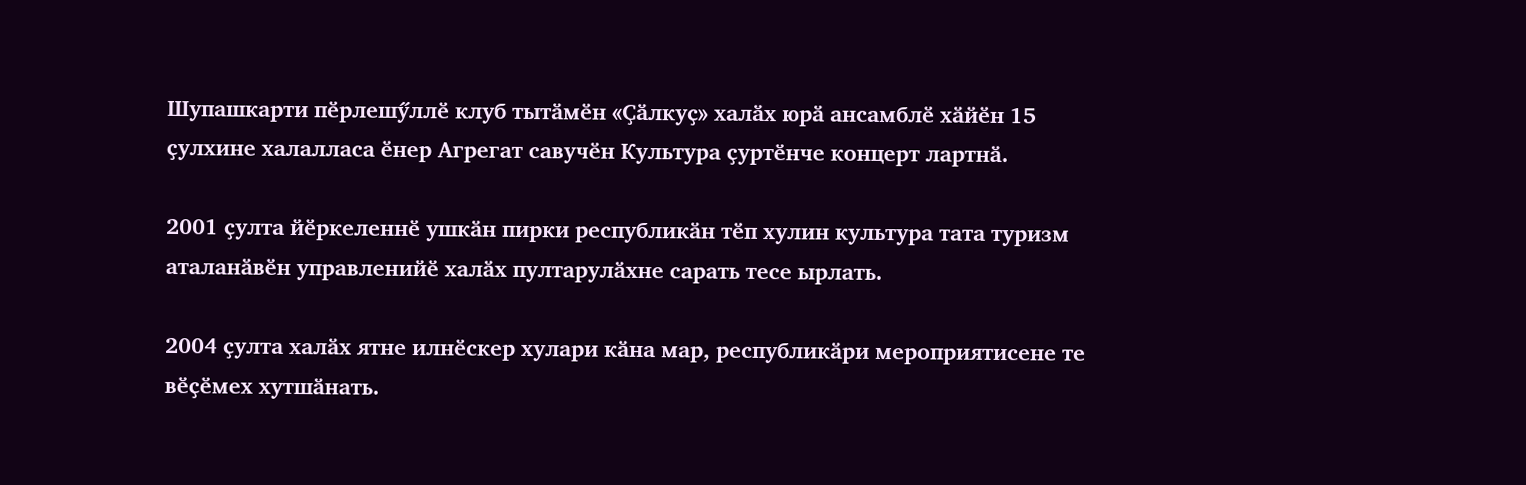Шупашкарти пӗрлешӳллӗ клуб тытӑмӗн «Ҫӑлкуҫ» халӑх юрӑ ансамблӗ хӑйӗн 15 ҫулхине халалласа ӗнер Агрегат савучӗн Культура ҫуртӗнче концерт лартнӑ.

2001 ҫулта йӗркеленнӗ ушкӑн пирки республикӑн тӗп хулин культура тата туризм аталанӑвӗн управленийӗ халӑх пултарулӑхне сарать тесе ырлать.

2004 ҫулта халӑх ятне илнӗскер хулари кӑна мар, республикӑри мероприятисене те вӗҫӗмех хутшӑнать.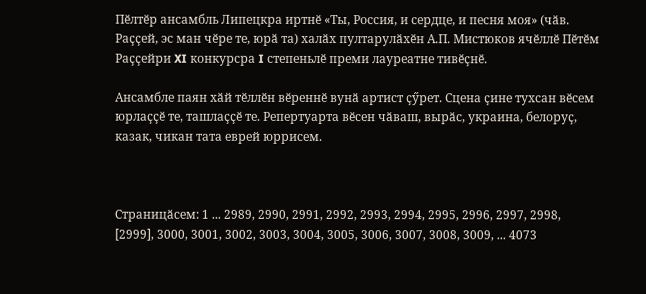Пӗлтӗр ансамбль Липецкра иртнӗ «Ты, Россия, и сердце, и песня моя» (чӑв. Раҫҫей, эс ман чӗре те, юрӑ та) халӑх пултарулӑхӗн А.П. Мистюков ячӗллӗ Пӗтӗм Раҫҫейри XI конкурсра I степеньлӗ преми лауреатне тивӗҫнӗ.

Ансамбле паян хӑй тӗллӗн вӗреннӗ вунӑ артист ҫӳрет. Сцена ҫине тухсан вӗсем юрлаҫҫӗ те, ташлаҫҫӗ те. Репертуарта вӗсен чӑваш, вырӑс, украина, белоруҫ, казак, чикан тата еврей юррисем.



Страницӑсем: 1 ... 2989, 2990, 2991, 2992, 2993, 2994, 2995, 2996, 2997, 2998, [2999], 3000, 3001, 3002, 3003, 3004, 3005, 3006, 3007, 3008, 3009, ... 4073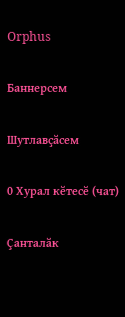Orphus

Баннерсем

Шутлавҫӑсем

0 Хурал кӗтесӗ (чат)

Ҫанталӑк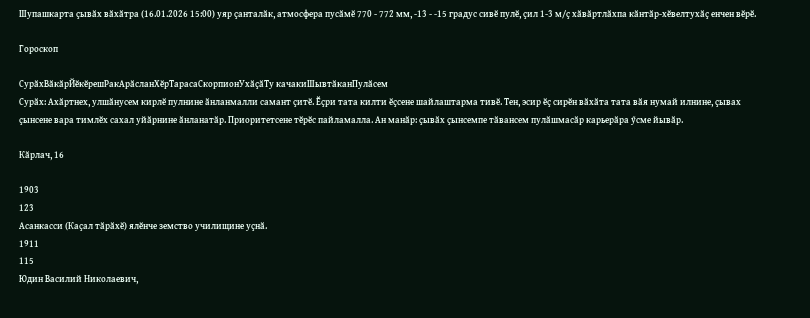Шупашкарта ҫывӑх вӑхӑтра (16.01.2026 15:00) уяр ҫанталӑк, атмосфера пусӑмӗ 770 - 772 мм, -13 - -15 градус сивӗ пулӗ, ҫил 1-3 м/ҫ хӑвӑртлӑхпа кӑнтӑр-хӗвелтухӑҫ енчен вӗрӗ.

Гороскоп

СурӑхВӑкӑрЙӗкӗрешРакАрӑсланХӗрТарасаСкорпионУхӑҫӑТу качакиШывтӑканПулӑсем
Сурӑх: Ахӑртнех, улшӑнусем кирлӗ пулнине ӑнланмалли самант ҫитӗ. Ӗҫри тата килти ӗҫсене шайлаштарма тивӗ. Тен, эсир ӗҫ сирӗн вӑхӑта тата вӑя нумай илнине, ҫывах ҫынсене вара тимлӗх сахал уйӑрнине ӑнланатӑр. Приоритетсене тӗрӗс пайламалла. Ан манӑр: ҫывӑх ҫынсемпе тӑвансем пулӑшмасӑр карьерӑра ӳсме йывӑр.

Кӑрлач, 16

1903
123
Асанкасси (Каҫал тӑрӑхӗ) ялӗнче земство училищине уҫнӑ.
1911
115
Юдин Василий Николаевич,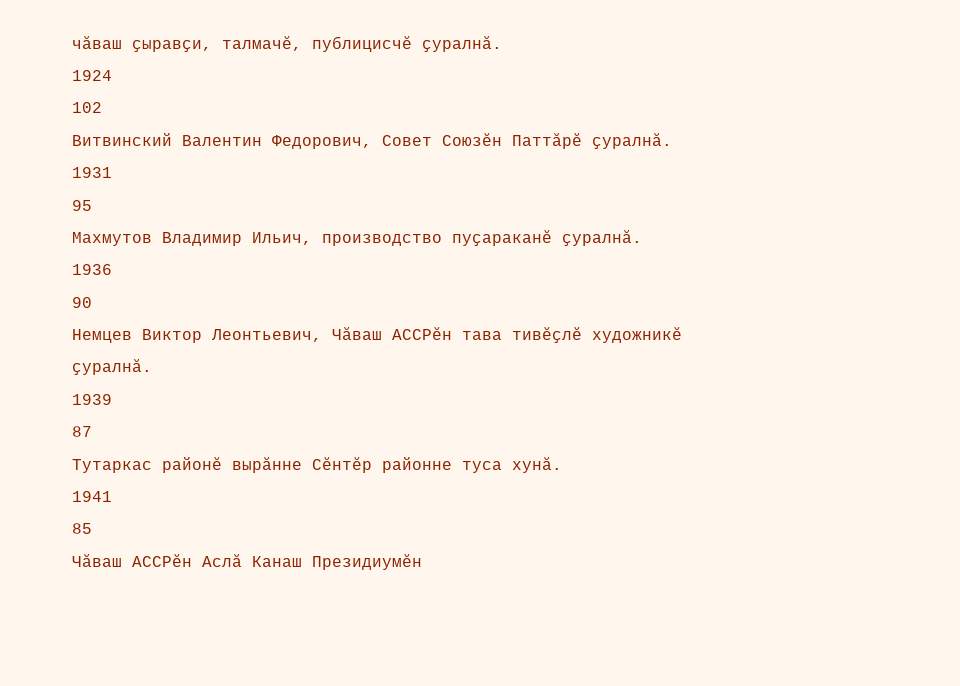чӑваш ҫыравҫи, талмачӗ, публицисчӗ ҫуралнӑ.
1924
102
Витвинский Валентин Федорович, Совет Союзӗн Паттӑрӗ ҫуралнӑ.
1931
95
Махмутов Владимир Ильич, производство пуҫараканӗ ҫуралнӑ.
1936
90
Немцев Виктор Леонтьевич, Чӑваш АССРӗн тава тивӗҫлӗ художникӗ ҫуралнӑ.
1939
87
Тутаркас районӗ вырӑнне Сӗнтӗр районне туса хунӑ.
1941
85
Чӑваш АССРӗн Аслӑ Канаш Президиумӗн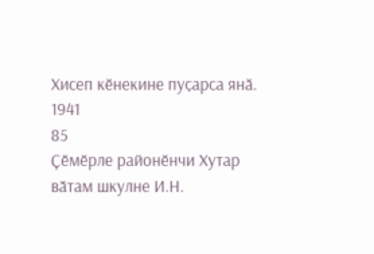Хисеп кӗнекине пуҫарса янӑ.
1941
85
Ҫӗмӗрле районӗнчи Хутар вӑтам шкулне И.Н.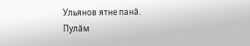Ульянов ятне панӑ.
Пулӑм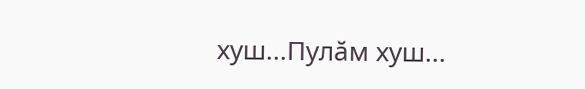хуш...Пулӑм хуш...